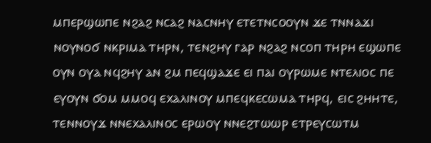ⲙⲡⲉⲣϣⲱⲡⲉ ⲛϩⲁϩ ⲛⲥⲁϩ ⲛⲁⲥⲛⲏⲩ ⲉⲧⲉⲧⲛⲥⲟⲟⲩⲛ ϫⲉ ⲧⲛⲛⲁϫⲓ ⲛⲟⲩⲛⲟϭ ⲛⲕⲣⲓⲙⲁ ⲧⲏⲣⲛ, ⲧⲉⲛϩⲏⲩ ⲅⲁⲣ ⲛϩⲁϩ ⲛⲥⲟⲡ ⲧⲏⲣⲏ ⲉϣⲱⲡⲉ ⲟⲩⲛ ⲟⲩⲁ ⲛϥϩⲏⲩ ⲁⲛ ϩⲙ ⲡⲉϥϣⲁϫⲉ ⲉⲓ ⲡⲁⲓ ⲟⲩⲣⲱⲙⲉ ⲛⲧⲉⲗⲓⲟⲥ ⲡⲉ ⲉⲩⲟⲩⲛ ϭⲟⲙ ⲙⲙⲟϥ ⲉⲭⲁⲗⲓⲛⲟⲩ ⲙⲡⲉϥⲕⲉⲥⲱⲙⲁ ⲧⲏⲣϥ, ⲉⲓⲥ ϩⲏⲏⲧⲉ, ⲧⲉⲛⲛⲟⲩϫ ⲛⲛⲉⲭⲁⲗⲓⲛⲟⲥ ⲉⲣⲱⲟⲩ ⲛⲛⲉϩⲧⲱⲱⲣ ⲉⲧⲣⲉⲩⲥⲱⲧⲙ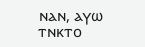ⲛⲁⲛ, ⲁⲩⲱ ⲧⲛⲕⲧⲟ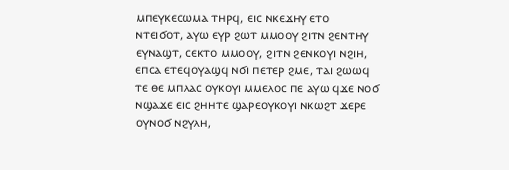ⲙⲡⲉⲩⲕⲉⲥⲱⲙⲁ ⲧⲏⲣϥ, ⲉⲓⲥ ⲛⲕⲉϫⲏⲩ ⲉⲧⲟ ⲛⲧⲉⲓϭⲟⲧ, ⲁⲩⲱ ⲉⲩⲣ ϩⲱⲧ ⲙⲙⲟⲟⲩ ϩⲓⲧⲛ ϩⲉⲛⲧⲏⲩ ⲉⲩⲛⲁϣⲧ, ⲥⲉⲕⲧⲟ ⲙⲙⲟⲟⲩ, ϩⲓⲧⲛ ϩⲉⲛⲕⲟⲩⲓ ⲛϩⲓⲏ, ⲉⲡⲥⲁ ⲉⲧⲉϥⲟⲩⲁϣϥ ⲛϭⲓ ⲡⲉⲧⲉⲣ ϩⲙⲉ, ⲧⲁⲓ ϩⲱⲱϥ ⲧⲉ ⲑⲉ ⲙⲡⲗⲁⲥ ⲟⲩⲕⲟⲩⲓ ⲙⲙⲉⲗⲟⲥ ⲡⲉ ⲁⲩⲱ ϥϫⲉ ⲛⲟϭ ⲛϣⲁϫⲉ ⲉⲓⲥ ϩⲏⲏⲧⲉ ϣⲁⲣⲉⲟⲩⲕⲟⲩⲓ ⲛⲕⲱϩⲧ ϫⲉⲣⲉ ⲟⲩⲛⲟϭ ⲛϩⲩⲗⲏ,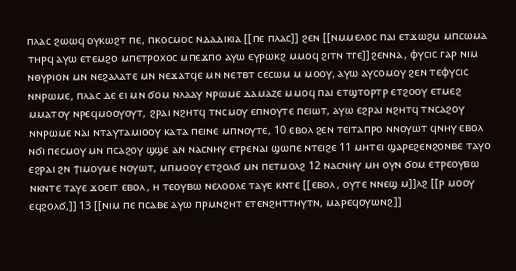ⲡⲗⲁⲥ ϩⲱⲱϥ ⲟⲩⲕⲱϩⲧ ⲡⲉ, ⲡⲕⲟⲥⲙⲟⲥ ⲛⲇⲁⲇⲓⲕⲓⲁ [[ⲡⲉ ⲡⲗⲁⲥ]] ϩⲉⲛ [[ⲛⲙⲙⲉⲗⲟⲥ ⲡⲁⲓ ⲉⲧϫⲱϩⲙ ⲙⲡⲥⲱⲙⲁ ⲧⲏⲣϥ ⲁⲩⲱ ⲉⲧⲉⲙϩⲟ ⲙⲡⲉⲧⲣⲟⲭⲟⲥ ⲙⲡⲉϫⲡⲟ ⲁⲩⲱ ⲉⲩⲣⲱⲕϩ ⲙⲙⲟϥ ϩⲓⲧⲛ ⲧⲅⲉ]]ϩⲉⲛⲛⲁ, ⲫⲩⲥⲓⲥ ⲅⲁⲣ ⲛⲓⲙ ⲛⲑⲩⲣⲓⲟⲛ ⲙⲛ ⲛⲉϩⲁⲗⲁⲧⲉ ⲙⲛ ⲛⲉϫⲁⲧϥⲉ ⲙⲛ ⲛⲉⲧⲃⲧ ⲥⲉⲥⲱⲙ ⲙ ⲙⲟⲟⲩ, ⲁⲩⲱ ⲁⲩⲥⲟⲙⲟⲩ ϩⲉⲛ ⲧⲉⲫⲩⲥⲓⲥ ⲛⲛⲣⲱⲙⲉ, ⲡⲗⲁⲥ ⲇⲉ ⲉⲓ ⲙⲛ ϭⲟⲙ ⲛⲗⲁⲁⲩ ⲛⲣⲱⲙⲉ ⲇⲁⲙⲁⲍⲉ ⲙⲙⲟϥ ⲡⲁⲓ ⲉⲧϣⲧⲟⲣⲧⲣ ⲉⲧϩⲟⲟⲩ ⲉⲧⲙⲉϩ ⲙⲙⲁⲧⲟⲩ ⲛⲣⲉϥⲙⲟⲟⲩⲟⲩⲧ, ϩⲣⲁⲓ ⲛϩⲏⲧϥ ⲧⲛⲥⲙⲟⲩ ⲉⲡⲛⲟⲩⲧⲉ ⲡⲉⲓⲱⲧ, ⲁⲩⲱ ⲉϩⲣⲁⲓ ⲛϩⲏⲧϥ ⲧⲛⲥⲁϩⲟⲩ ⲛⲛⲣⲱⲙⲉ ⲛⲁⲓ ⲛⲧⲁⲩⲧⲁⲙⲓⲟⲟⲩ ⲕⲁⲧⲁ ⲡⲉⲓⲛⲉ ⲙⲡⲛⲟⲩⲧⲉ, 10 ⲉⲃⲟⲗ ϩⲉⲛ ⲧⲉⲓⲧⲁⲡⲣⲟ ⲛⲛⲟⲩⲱⲧ ϥⲛⲏⲩ ⲉⲃⲟⲗ ⲛϭⲓ ⲡⲉⲥⲙⲟⲩ ⲙⲛ ⲡⲥⲁϩⲟⲩ ϣϣⲉ ⲁⲛ ⲛⲁⲥⲛⲏⲩ ⲉⲧⲣⲉⲛⲁⲓ ϣⲱⲡⲉ ⲛⲧⲉⲓϩⲉ 11 ⲙⲏⲧⲉⲓ ϣⲁⲣⲉϩⲉⲛϩⲟⲛⲃⲉ ⲧⲁⲩⲟ ⲉϩⲣⲁⲓ ϩⲛ ϯⲓⲙⲟⲩⲙⲉ ⲛⲟⲩⲱⲧ, ⲙⲡⲙⲟⲟⲩ ⲉⲧϩⲟⲗϭ ⲙⲛ ⲡⲉⲧⲙⲟⲗϩ 12 ⲛⲁⲥⲛⲏⲩ ⲙⲏ ⲟⲩⲛ ϭⲟⲙ ⲉⲧⲣⲉⲟⲩⲃⲱ ⲛⲕⲛⲧⲉ ⲧⲁⲩⲉ ϫⲟⲉⲓⲧ ⲉⲃⲟⲗ, ⲏ ⲧⲉⲟⲩⲃⲱ ⲛⲉⲗⲟⲟⲗⲉ ⲧⲁⲩⲉ ⲕⲛⲧⲉ [[ⲉⲃⲟⲗ, ⲟⲩⲧⲉ ⲛⲛⲉϣ ⲙ]]ⲗϩ [[ⲣ ⲙⲟⲟⲩ ⲉϥϩⲟⲗϭ,]] 13 [[ⲛⲓⲙ ⲡⲉ ⲡⲥⲁⲃⲉ ⲁⲩⲱ ⲡⲣⲙⲛϩⲏⲧ ⲉⲧⲉⲛϩⲏⲧⲧⲏⲩⲧⲛ, ⲙⲁⲣⲉϥⲟⲩⲱⲛϩ]]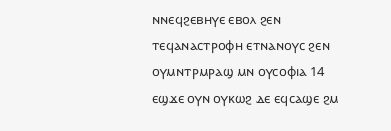ⲛⲛⲉϥϩⲉⲃⲏⲩⲉ ⲉⲃⲟⲗ ϩⲉⲛ ⲧⲉϥⲁⲛⲁⲥⲧⲣⲟⲫⲏ ⲉⲧⲛⲁⲛⲟⲩⲥ ϩⲉⲛ ⲟⲩⲙⲛⲧⲣⲙⲣⲁϣ ⲙⲛ ⲟⲩⲥⲟⲫⲓⲁ 14 ⲉϣϫⲉ ⲟⲩⲛ ⲟⲩⲕⲱϩ ⲇⲉ ⲉϥⲥⲁϣⲉ ϩⲙ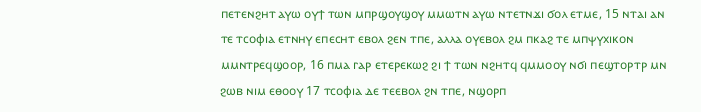ⲡⲉⲧⲉⲛϩⲏⲧ ⲁⲩⲱ ⲟⲩϯ ⲧⲱⲛ ⲙⲡⲣϣⲟⲩϣⲟⲩ ⲙⲙⲱⲧⲛ ⲁⲩⲱ ⲛⲧⲉⲧⲛϫⲓ ϭⲟⲗ ⲉⲧⲙⲉ, 15 ⲛⲧⲁⲓ ⲁⲛ ⲧⲉ ⲧⲥⲟⲫⲓⲁ ⲉⲧⲛⲏⲩ ⲉⲡⲉⲥⲏⲧ ⲉⲃⲟⲗ ϩⲉⲛ ⲧⲡⲉ, ⲁⲗⲗⲁ ⲟⲩⲉⲃⲟⲗ ϩⲙ ⲡⲕⲁϩ ⲧⲉ ⲙⲡⲯⲩⲭⲓⲕⲟⲛ ⲙⲙⲛⲧⲣⲉϥϣⲟⲟⲣ, 16 ⲡⲙⲁ ⲅⲁⲣ ⲉⲧⲉⲣⲉⲕⲱϩ ϩⲓ ϯ ⲧⲱⲛ ⲛϩⲏⲧϥ ϥⲙⲙⲟⲟⲩ ⲛϭⲓ ⲡⲉϣⲧⲟⲣⲧⲣ ⲙⲛ ϩⲱⲃ ⲛⲓⲙ ⲉⲑⲟⲟⲩ 17 ⲧⲥⲟⲫⲓⲁ ⲇⲉ ⲧⲉⲉⲃⲟⲗ ϩⲛ ⲧⲡⲉ, ⲛϣⲟⲣⲡ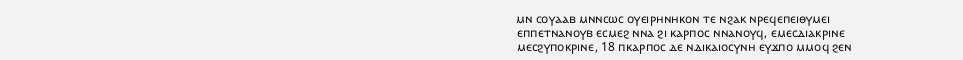ⲙⲛ ⲥⲟⲩⲁⲁⲃ ⲙⲛⲛⲥⲱⲥ ⲟⲩⲉⲓⲣⲏⲛⲏⲕⲟⲛ ⲧⲉ ⲛϩⲁⲕ ⲛⲣⲉϥⲉⲡⲉⲓⲑⲩⲙⲉⲓ ⲉⲡⲡⲉⲧⲛⲁⲛⲟⲩⲃ ⲉⲥⲙⲉϩ ⲛⲛⲁ ϩⲓ ⲕⲁⲣⲡⲟⲥ ⲛⲛⲁⲛⲟⲩϥ, ⲉⲙⲉⲥⲇⲓⲁⲕⲣⲓⲛⲉ ⲙⲉⲥϩⲩⲡⲟⲕⲣⲓⲛⲉ, 18 ⲡⲕⲁⲣⲡⲟⲥ ⲇⲉ ⲛⲇⲓⲕⲁⲓⲟⲥⲩⲛⲏ ⲉⲩϫⲡⲟ ⲙⲙⲟϥ ϩⲉⲛ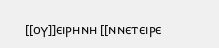[[ⲟⲩ]]ⲉⲓⲣⲏⲛⲏ [[ⲛⲛⲉⲧⲉⲓⲣⲉ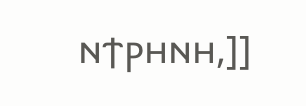ⲛϯⲣⲏⲛⲏ,]]